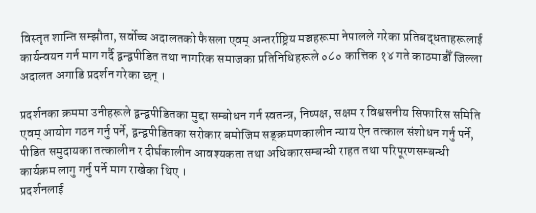विस्तृत शान्ति सम्झौता, सर्वोच्च अदालतको फैसला एवम् अन्तर्राष्ट्रिय मञ्चहरूमा नेपालले गरेका प्रतिबद्धताहरूलाई कार्यन्वयन गर्न माग गर्दै द्वन्द्वपीडित तथा नागरिक समाजका प्रतिनिधिहरूले ०८० कात्तिक १४ गते काठमाडौँ जिल्ला अदालत अगाडि प्रदर्शन गरेका छन् ।

प्रदर्शनका क्रममा उनीहरूले द्वन्द्वपीडितका मुद्दा सम्बोधन गर्न स्वतन्त्र, निष्पक्ष, सक्षम र विश्वसनीय सिफारिस समिति एवम् आयोग गठन गर्नु पर्ने, द्वन्द्वपीडितका सरोकार बमोजिम सङ्क्रमणकालीन न्याय ऐन तत्काल संशोधन गर्नु पर्ने, पीडित समुदायका तत्कालीन र दीर्घकालीन आवश्यकता तथा अधिकारसम्बन्धी राहत तथा परिपूरणसम्बन्धी कार्यक्रम लागु गर्नु पर्ने माग राखेका थिए ।
प्रदर्शनलाई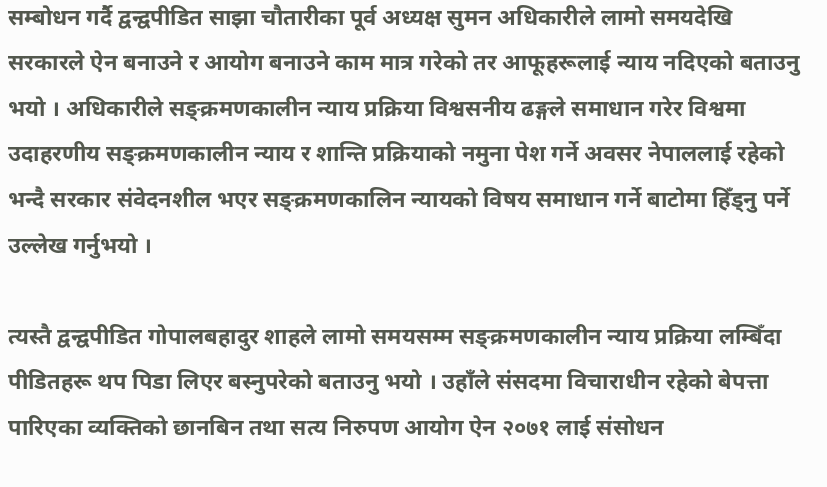सम्बोधन गर्दै द्वन्द्वपीडित साझा चौतारीका पूर्व अध्यक्ष सुमन अधिकारीले लामो समयदेखि सरकारले ऐन बनाउने र आयोग बनाउने काम मात्र गरेको तर आफूहरूलाई न्याय नदिएको बताउनु भयो । अधिकारीले सङ्क्रमणकालीन न्याय प्रक्रिया विश्वसनीय ढङ्गले समाधान गरेर विश्वमा उदाहरणीय सङ्क्रमणकालीन न्याय र शान्ति प्रक्रियाको नमुना पेश गर्ने अवसर नेपाललाई रहेको भन्दै सरकार संवेदनशील भएर सङ्क्रमणकालिन न्यायको विषय समाधान गर्ने बाटोमा हिँड्नु पर्ने उल्लेख गर्नुभयो ।

त्यस्तै द्वन्द्वपीडित गोपालबहादुर शाहले लामो समयसम्म सङ्क्रमणकालीन न्याय प्रक्रिया लम्बिँदा पीडितहरू थप पिडा लिएर बस्नुपरेको बताउनु भयो । उहाँले संसदमा विचाराधीन रहेको बेपत्ता पारिएका व्यक्तिको छानबिन तथा सत्य निरुपण आयोग ऐन २०७१ लाई संसोधन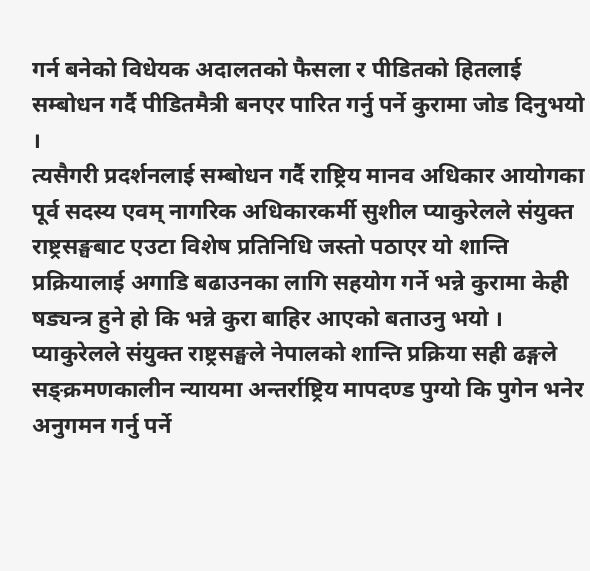गर्न बनेको विधेयक अदालतको फैसला र पीडितको हितलाई सम्बोधन गर्दै पीडितमैत्री बनएर पारित गर्नु पर्ने कुरामा जोड दिनुभयो ।
त्यसैगरी प्रदर्शनलाई सम्बोधन गर्दै राष्ट्रिय मानव अधिकार आयोगका पूर्व सदस्य एवम् नागरिक अधिकारकर्मी सुशील प्याकुरेलले संयुक्त राष्ट्रसङ्घबाट एउटा विशेष प्रतिनिधि जस्तो पठाएर यो शान्ति प्रक्रियालाई अगाडि बढाउनका लागि सहयोग गर्ने भन्ने कुरामा केही षड्यन्त्र हुने हो कि भन्ने कुरा बाहिर आएको बताउनु भयो । प्याकुरेलले संयुक्त राष्ट्रसङ्घले नेपालको शान्ति प्रक्रिया सही ढङ्गले सङ्क्रमणकालीन न्यायमा अन्तर्राष्ट्रिय मापदण्ड पुग्यो कि पुगेन भनेर अनुगमन गर्नु पर्ने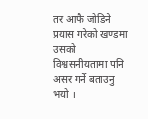तर आफै जोडिने प्रयास गरेको खण्डमा उसको विश्वसनीयतामा पनि असर गर्ने बताउनु भयो ।